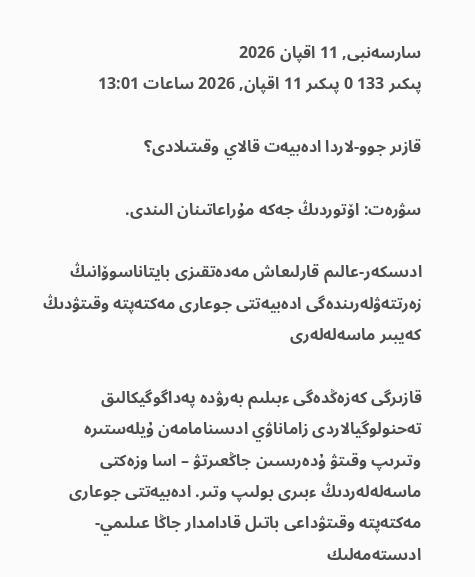سارسەنبى, 11 اقپان 2026
پىكىر 133 0 پىكىر 11 اقپان, 2026 ساعات 13:01

قازىر جوو-لاردا ادەبيەت قالاي وقىتىلادى؟

سۋرەت: اۆتوردىڭ جەكە مۇراعاتىنان الىندى.

ادىسكەر-عالىم قارلىعاش مەدەتقىزى بايتاناسوۆانىڭ زەرتتەۋلەرىندەگى ادەبيەتتى جوعارى مەكتەپتە وقىتۋدىڭ كەيبىر ماسەلەلەرى

قازىرگى كەزەڭدەگى ءبىلىم بەرۋدە پەداگوگيكالىق تەحنولوگيالاردى زاماناۋي ادىسنامامەن ۇيلەستىرە وتىرىپ وقىتۋ ۇدەرىسىن جاڭعىرتۋ – اسا وزەكتى ماسەلەلەردىڭ ءبىرى بولىپ وتىر. ادەبيەتتى جوعارى مەكتەپتە وقىتۋداعى باتىل قادامدار جاڭا عىلىمي-ادىستەمەلىك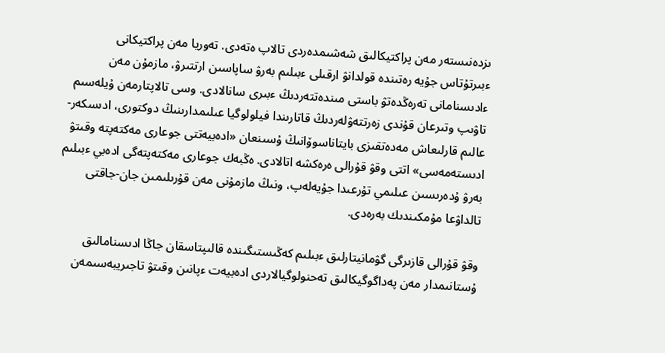ىزدەنىستەر مەن پراكتيكالىق شەشىمدەردى تالاپ ەتەدى. تەوريا مەن پراكتيكانى ءبىرتۇتاس جۇيە رەتىندە قولدانۋ ارقىلى ءبىلىم بەرۋ ساپاسىن ارتتىرۋ، مازمۇن مەن ءادىسنامانى تەرەڭدەتۋ باستى مىندەتتەردىڭ ءبىرى سانالادى. وسى تالاپتارمەن ۇيلەسىم تاۋىپ وتىرعان قۇندى زەرتتەۋلەردىڭ قاتارىندا فيلولوگيا عىلىمدارىنىڭ دوكتورى، ادىسكەر-عالىم قارلىعاش مەدەتقىزى بايتاناسوۆانىڭ ۇسىنعان «ادەبيەتتى جوعارى مەكتەپتە وقىتۋ ادىستەمەسى» اتتى وقۋ قۇرالى ەرەكشە اتالادى. ەڭبەك جوعارى مەكتەپتەگى ادەبي ءبىلىم بەرۋ ۇدەرىسىن عىلىمي تۇرعىدا جۇيەلەپ، ونىڭ مازمۇنى مەن قۇرىلىمىن جان-جاقتى تالداۋعا مۇمكىندىك بەرەدى.

وقۋ قۇرالى قازىرگى گۋمانيتارلىق ءبىلىم كەڭىستىگىندە قالىپتاسقان جاڭا ادىسنامالىق ۇستانىمدار مەن پەداگوگيكالىق تەحنولوگيالاردى ادەبيەت ءپانىن وقىتۋ تاجىريبەسىمەن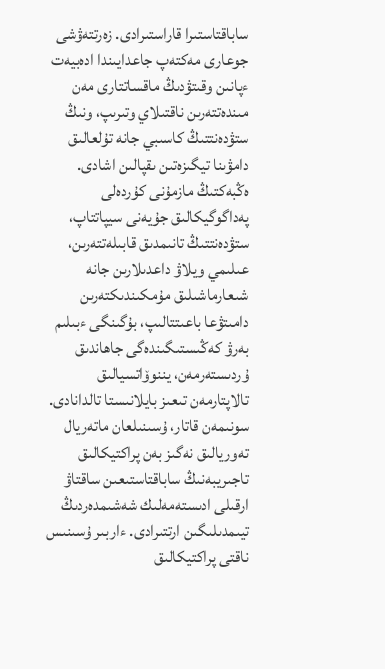ساباقتاستىرا قاراستىرادى. زەرتتەۋشى جوعارى مەكتەپ جاعدايىندا ادەبيەت ءپانىن وقىتۋدىڭ ماقساتتارى مەن مىندەتتەرىن ناقتىلاي وتىرىپ، ونىڭ ستۋدەنتتىڭ كاسىبي جانە تۇلعالىق دامۋىنا تيگىزەتىن ىقپالىن اشادى. ەڭبەكتىڭ مازمۇنى كۇردەلى پەداگوگيكالىق جۇيەنى سيپاتتاپ، ستۋدەنتتىڭ تانىمدىق قابىلەتتەرىن، عىلىمي ويلاۋ داعدىلارىن جانە شىعارماشىلىق مۇمكىندىكتەرىن دامىتۋعا باعىتتالىپ، بۇگىنگى ءبىلىم بەرۋ كەڭىستىگىندەگى جاھاندىق ۇردىستەرمەن، يننوۆاتسيالىق تالاپتارمەن تىعىز بايلانىستا تالدانادى. سونىمەن قاتار، ۇسىنىلعان ماتەريال تەوريالىق نەگىز بەن پراكتيكالىق تاجىريبەنىڭ ساباقتاستىعىن ساقتاۋ ارقىلى ادىستەمەلىك شەشىمدەردىڭ تيىمدىلىگىن ارتتىرادى. ءاربىر ۇسىنىس ناقتى پراكتيكالىق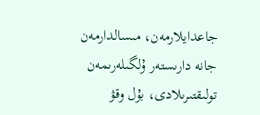جاعدايلارمەن، مىسالدارمەن جانە دارىستەر ۇلگىلەرىمەن تولىقتىرىلادى، بۇل وقۋ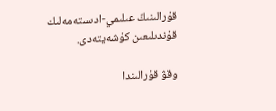قۇرالىنىڭ عىلىمي-ادىستەمەلىك قۇندىلىعىن كۇشەيتەدى.

وقۋ قۇرالىندا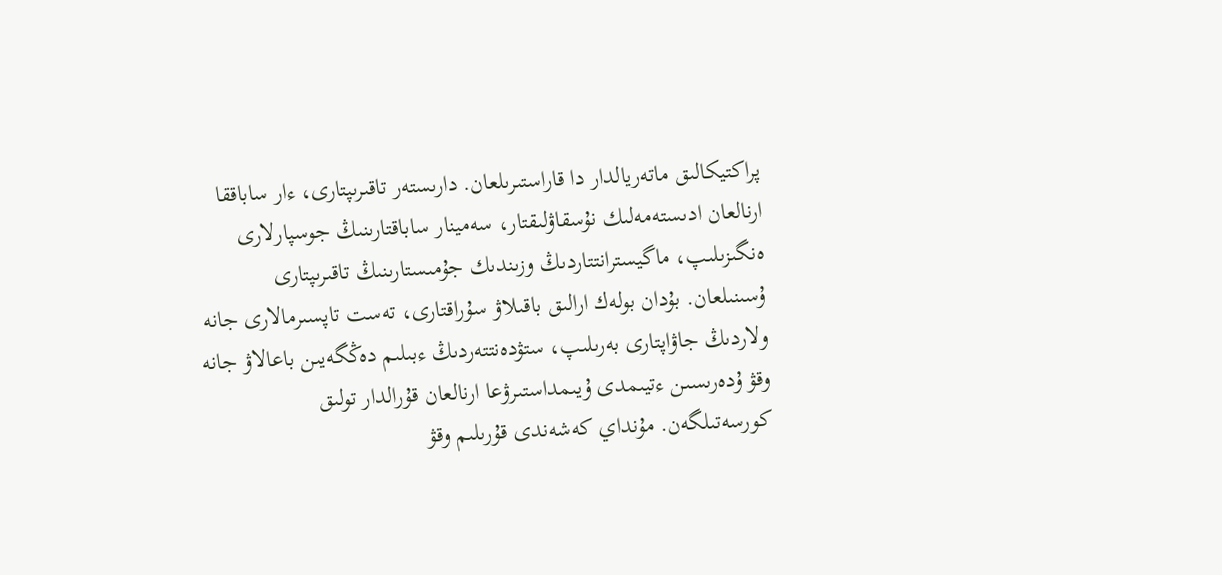پراكتيكالىق ماتەريالدار دا قاراستىرىلعان. دارىستەر تاقىرىپتارى، ءار ساباققا ارنالعان ادىستەمەلىك نۇسقاۋلىقتار، سەمينار ساباقتارىنىڭ جوسپارلارى ەنگىزىلىپ، ماگيسترانتتاردىڭ وزىندىك جۇمىستارىنىڭ تاقىرىپتارى ۇسىنىلعان. بۇدان بولەك ارالىق باقىلاۋ سۇراقتارى، تەست تاپسىرمالارى جانە ولاردىڭ جاۋاپتارى بەرىلىپ، ستۋدەنتتەردىڭ ءبىلىم دەڭگەيىن باعالاۋ جانە وقۋ ۇدەرىسىن ءتيىمدى ۇيىمداستىرۋعا ارنالعان قۇرالدار تولىق كورسەتىلگەن. مۇنداي كەشەندى قۇرىلىم وقۋ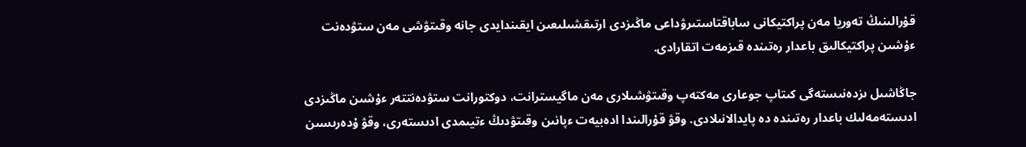قۇرالىنىڭ تەوريا مەن پراكتيكانى ساباقتاستىرۋداعى ماڭىزدى ارتىقشىلىعىن ايقىندايدى جانە وقىتۋشى مەن ستۋدەنت ءۇشىن پراكتيكالىق باعدار رەتىندە قىزمەت اتقارادى.

جاڭاشىل ىزدەنىستەگى كىتاپ جوعارى مەكتەپ وقىتۋشىلارى مەن ماگيسترانت، دوكتورانت ستۋدەنتتەر ءۇشىن ماڭىزدى ادىستەمەلىك باعدار رەتىندە دە پايدالانىلادى. وقۋ قۇرالىندا ادەبيەت ءپانىن وقىتۋدىڭ ءتيىمدى ادىستەرى، وقۋ ۇدەرىسىن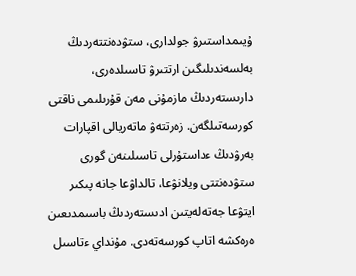ۇيىمداستىرۋ جولدارى، ستۋدەنتتەردىڭ بەلسەندىلىگىن ارتتىرۋ تاسىلدەرى، دارىستەردىڭ مازمۇنى مەن قۇرىلىمى ناقتى كورسەتىلگەن. زەرتتەۋ ماتەريالى اقپارات بەرۋدىڭ ءداستۇرلى تاسىلىنەن گورى ستۋدەنتتى ويلانۋعا، تالداۋعا جانە پىكىر ايتۋعا جەتەلەيتىن ادىستەردىڭ باسىمدىعىن ەرەكشە اتاپ كورسەتەدى. مۇنداي ءتاسىل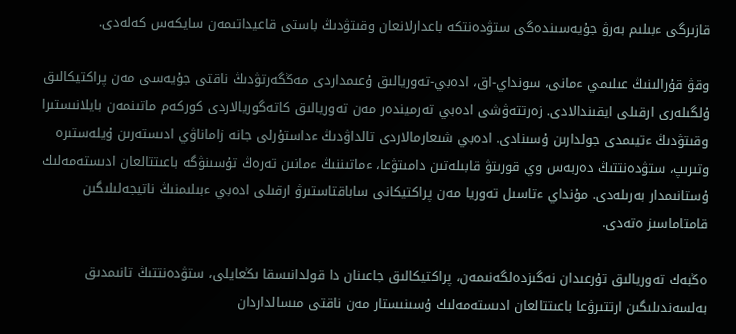قازىرگى ءبىلىم بەرۋ جۇيەسىندەگى ستۋدەنتكە باعدارلانعان وقىتۋدىڭ باستى قاعيداتىمەن سايكەس كەلەدى.

وقۋ قۇرالىنىڭ عىلىمي ءمانى، سونداي-اق، ادەبي-تەوريالىق ۇعىمداردى مەڭگەرتۋدىڭ ناقتى جۇيەسى مەن پراكتيكالىق ۇلگىلەرى ارقىلى ايقىندالادى. زەرتتەۋشى ادەبي تەرميندەر مەن تەوريالىق كاتەگوريالاردى كوركەم ماتىنمەن بايلانىستىرا وقىتۋدىڭ ءتيىمدى جولدارىن ۇسىنادى. ادەبي شىعارمالاردى تالداۋدىڭ ءداستۇرلى جانە زاماناۋي ادىستەرىن ۇيلەستىرە وتىرىپ، ستۋدەنتتىڭ دەربەس وي قورىتۋ قابىلەتىن دامىتۋعا، ءماتىننىڭ ءمانىن تەرەڭ تۇسىنۋگە باعىتتالعان ادىستەمەلىك ۇستانىمدار بەرىلەدى. مۇنداي ءتاسىل تەوريا مەن پراكتيكانى ساباقتاستىرۋ ارقىلى ادەبي ءبىلىمنىڭ ناتيجەلىلىگىن قامتاماسىز ەتەدى.

ەڭبەك تەوريالىق تۇرعىدان نەگىزدەلگەنىمەن، پراكتيكالىق جاعىنان دا قولدانىسقا ىڭعايلى، ستۋدەنتتىڭ تانىمدىق بەلسەندىلىگىن ارتتىرۋعا باعىتتالعان ادىستەمەلىك ۇسىنىستار مەن ناقتى مىسالداردان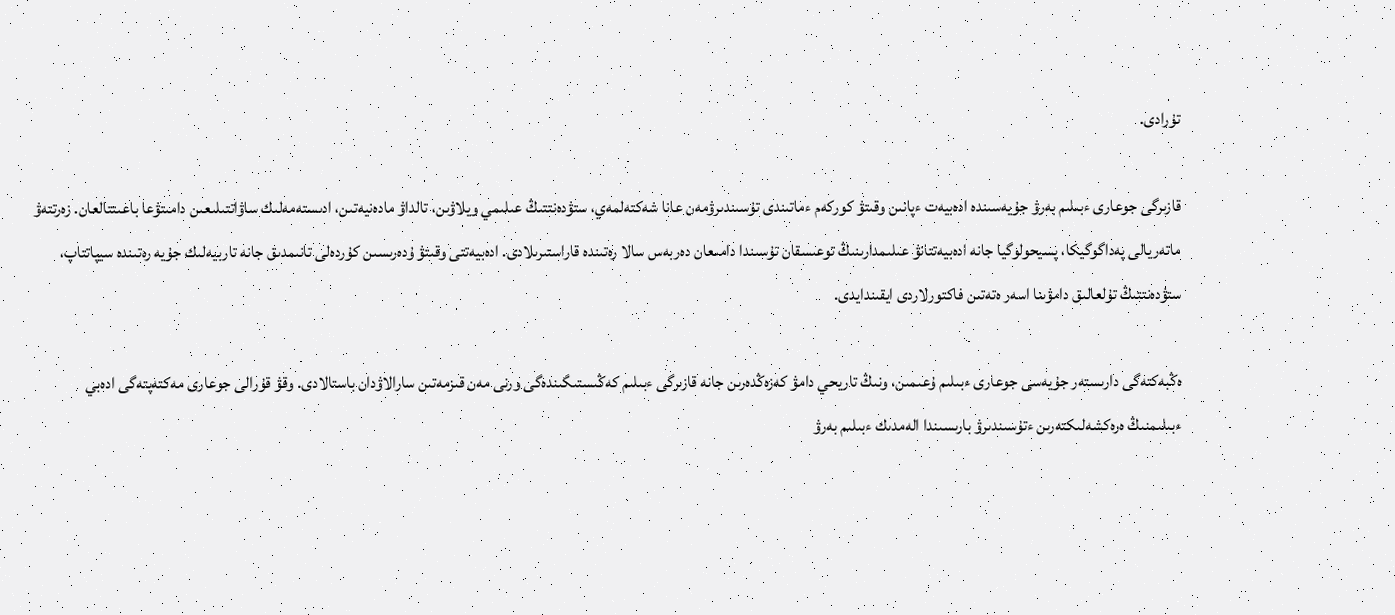تۇرادى.

قازىرگى جوعارى ءبىلىم بەرۋ جۇيەسىندە ادەبيەت ءپانىن وقىتۋ كوركەم ءماتىندى تۇسىندىرۋمەن عانا شەكتەلمەي، ستۋدەنتتىڭ عىلىمي ويلاۋىن، تالداۋ مادەنيەتىن، ادىستەمەلىك ساۋاتتىلىعىن دامىتۋعا باعىتتالعان. زەرتتەۋ ماتەريالى پەداگوگيكا، پسيحولوگيا جانە ادەبيەتتانۋ عىلىمدارىنىڭ توعىسقان تۇسىندا دامىعان دەربەس سالا رەتىندە قاراستىرىلادى. ادەبيەتتى وقىتۋ ۇدەرىسىن كۇردەلى تانىمدىق جانە تاربيەلىك جۇيە رەتىندە سيپاتتاپ، ستۋدەنتتىڭ تۇلعالىق دامۋىنا اسەر ەتەتىن فاكتورلاردى ايقىندايدى.

ەڭبەكتەگى دارىستەر جۇيەسى جوعارى ءبىلىم ۇعىمىن، ونىڭ تاريحي دامۋ كەزەڭدەرىن جانە قازىرگى ءبىلىم كەڭىستىگىندەگى ورنى مەن قىزمەتىن سارالاۋدان باستالادى. وقۋ قۇرالى جوعارى مەكتەپتەگى ادەبي ءبىلىمنىڭ ەرەكشەلىكتەرىن ءتۇسىندىرۋ بارىسىندا الەمدىك ءبىلىم بەرۋ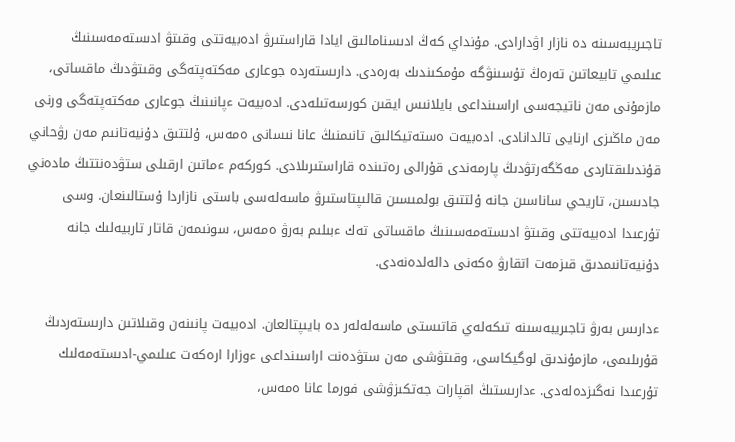تاجىريبەسىنە دە نازار اۋدارادى. مۇنداي كەڭ ادىسنامالىق ايادا قاراستىرۋ ادەبيەتتى وقىتۋ ادىستەمەسىنىڭ عىلىمي تابيعاتىن تەرەڭ تۇسىنۋگە مۇمكىندىك بەرەدى. دارىستەردە جوعارى مەكتەپتەگى وقىتۋدىڭ ماقساتى، مازمۇنى مەن ناتيجەسى اراسىنداعى بايلانىس ايقىن كورسەتىلەدى. ادەبيەت ءپانىنىڭ جوعارى مەكتەپتەگى ورنى مەن ماڭىزى ارنايى تالدانادى. ادەبيەت ەستەتيكالىق تانىمنىڭ عانا نىسانى ەمەس، ۇلتتىق دۇنيەتانىم مەن رۋحاني قۇندىلىقتاردى مەڭگەرتۋدىڭ پارمەندى قۇرالى رەتىندە قاراستىرىلادى. كوركەم ءماتىن ارقىلى ستۋدەنتتىڭ مادەني جادىسىن، تاريحي ساناسىن جانە ۇلتتىق بولمىسىن قالىپتاستىرۋ ماسەلەسى باستى نازاردا ۇستالىنعان. وسى تۇرعىدا ادەبيەتتى وقىتۋ ادىستەمەسىنىڭ ماقساتى تەك ءبىلىم بەرۋ ەمەس، سونىمەن قاتار تاربيەلىك جانە دۇنيەتانىمدىق قىزمەت اتقارۋ ەكەنى دالەلدەنەدى.

ءدارىس بەرۋ تاجىريبەسىنە تىكەلەي قاتىستى ماسەلەلەر دە بايىپتالعان. ادەبيەت پانىنەن وقىلاتىن دارىستەردىڭ قۇرىلىمى، مازمۇندىق لوگيكاسى، وقىتۋشى مەن ستۋدەنت اراسىنداعى ءوزارا ارەكەت عىلىمي-ادىستەمەلىك تۇرعىدا نەگىزدەلەدى. ءدارىستىڭ اقپارات جەتكىزۋشى فورما عانا ەمەس،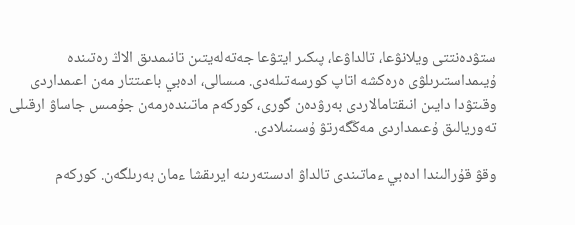ستۋدەنتتى ويلانۋعا، تالداۋعا، پىكىر ايتۋعا جەتەلەيتىن تانىمدىق الاڭ رەتىندە ۇيىمداستىرىلۋى ەرەكشە اتاپ كورسەتىلەدى. مىسالى، ادەبي باعىتتار مەن اعىمداردى وقىتۋدا دايىن انىقتامالاردى بەرۋدەن گورى، كوركەم ماتىندەرمەن جۇمىس جاساۋ ارقىلى تەوريالىق ۇعىمداردى مەڭگەرتۋ ۇسىنىلادى.

وقۋ قۇرالىندا ادەبي ءماتىندى تالداۋ ادىستەرىنە ايرىقشا ءمان بەرىلگەن. كوركەم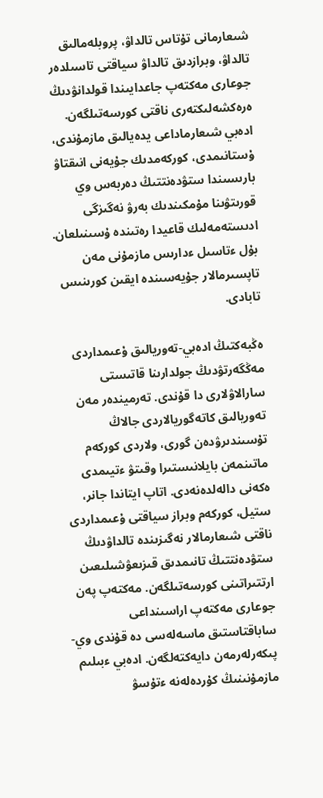شىعارمانى تۇتاس تالداۋ، پروبلەمالىق تالداۋ، وبرازدىق تالداۋ سياقتى تاسىلدەر جوعارى مەكتەپ جاعدايىندا قولدانۋدىڭ ەرەكشەلىكتەرى ناقتى كورسەتىلگەن. ادەبي شىعارماداعى يدەيالىق مازمۇندى، ۇستانىمدى، كوركەمدىك جۇيەنى انىقتاۋ بارىسىندا ستۋدەنتتىڭ دەربەس وي قورىتۋىنا مۇمكىندىك بەرۋ نەگىزگى ادىستەمەلىك قاعيدا رەتىندە ۇسىنىلعان. بۇل ءتاسىل ءدارىس مازمۇنى مەن تاپسىرمالار جۇيەسىندە ايقىن كورىنىس تابادى.

ەڭبەكتىڭ ادەبي-تەوريالىق ۇعىمداردى مەڭگەرتۋدىڭ جولدارىنا قاتىستى سارالاۋلارى دا قۇندى. تەرميندەر مەن تەوريالىق كاتەگوريالاردى جالاڭ تۇسىندىرۋدەن گورى، ولاردى كوركەم ماتىنمەن بايلانىستىرا وقىتۋ ءتيىمدى ەكەنى دالەلدەنەدى. اتاپ ايتاندا جانر، ستيل، كوركەم وبراز سياقتى ۇعىمداردى ناقتى شىعارمالار نەگىزىندە تالداۋدىڭ ستۋدەنتتىڭ تانىمدىق قىزىعۋشىلىعىن ارتتىراتىنى كورسەتىلگەن. مەكتەپ پەن جوعارى مەكتەپ اراسىنداعى ساباقتاستىق ماسەلەسى دە قۇندى وي-پىكەرلەرمەن دايەكتەلگەن. ادەبي ءبىلىم مازمۇنىنىڭ كۇردەلەنە ءتۇسۋ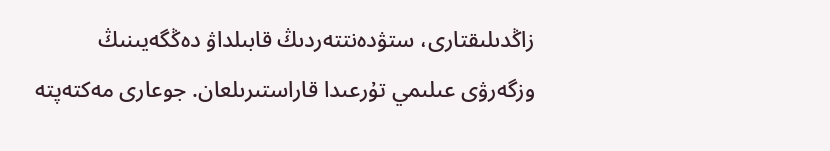زاڭدىلىقتارى، ستۋدەنتتەردىڭ قابىلداۋ دەڭگەيىنىڭ وزگەرۋى عىلىمي تۇرعىدا قاراستىرىلعان. جوعارى مەكتەپتە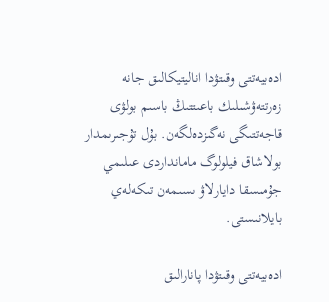ادەبيەتتى وقىتۋدا اناليتيكالىق جانە زەرتتەۋشىلىك باعىتتىڭ باسىم بولۋى قاجەتتىگى نەگىزدەلگەن. بۇل تۇجىرىمدار بولاشاق فيلولوگ مامانداردى عىلىمي جۇمىسقا دايارلاۋ ىسىمەن تىكەلەي بايلانىستى.

ادەبيەتتى وقىتۋدا پانارالىق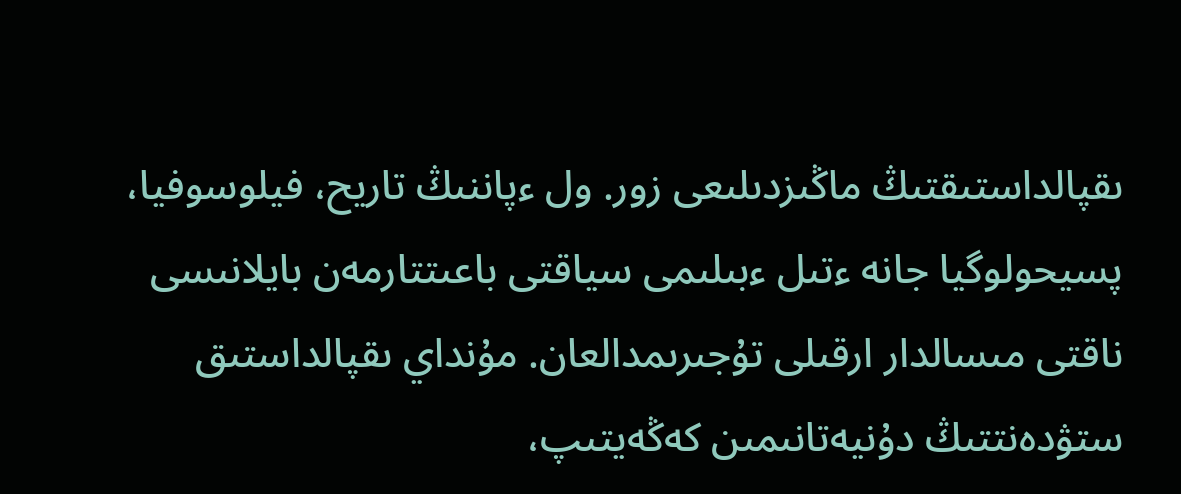ىقپالداستىقتىڭ ماڭىزدىلىعى زور. ول ءپاننىڭ تاريح، فيلوسوفيا، پسيحولوگيا جانە ءتىل ءبىلىمى سياقتى باعىتتارمەن بايلانىسى ناقتى مىسالدار ارقىلى تۇجىرىمدالعان. مۇنداي ىقپالداستىق ستۋدەنتتىڭ دۇنيەتانىمىن كەڭەيتىپ،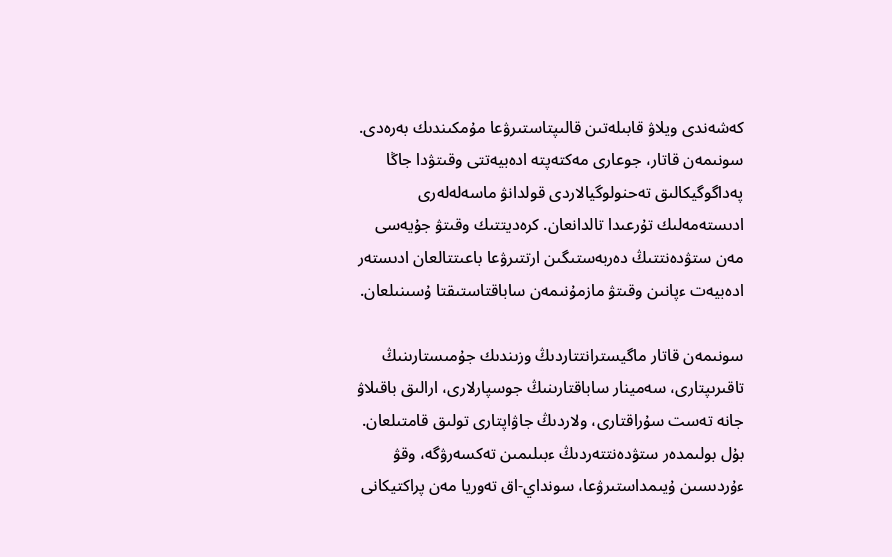كەشەندى ويلاۋ قابىلەتىن قالىپتاستىرۋعا مۇمكىندىك بەرەدى. سونىمەن قاتار، جوعارى مەكتەپتە ادەبيەتتى وقىتۋدا جاڭا پەداگوگيكالىق تەحنولوگيالاردى قولدانۋ ماسەلەلەرى ادىستەمەلىك تۇرعىدا تالدانعان. كرەديتتىك وقىتۋ جۇيەسى مەن ستۋدەنتتىڭ دەربەستىگىن ارتتىرۋعا باعىتتالعان ادىستەر ادەبيەت ءپانىن وقىتۋ مازمۇنىمەن ساباقتاستىقتا ۇسىنىلعان.

سونىمەن قاتار ماگيسترانتتاردىڭ وزىندىك جۇمىستارىنىڭ تاقىرىپتارى، سەمينار ساباقتارىنىڭ جوسپارلارى، ارالىق باقىلاۋ جانە تەست سۇراقتارى، ولاردىڭ جاۋاپتارى تولىق قامتىلعان. بۇل بولىمدەر ستۋدەنتتەردىڭ ءبىلىمىن تەكسەرۋگە، وقۋ ءۇردىسىن ۇيىمداستىرۋعا، سونداي-اق تەوريا مەن پراكتيكانى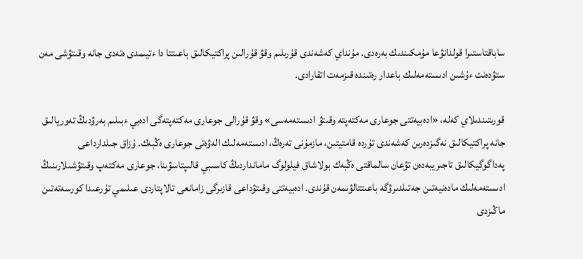ساباقتاستىرا قولدانۋعا مۇمكىندىك بەرەدى. مۇنداي كەشەندى قۇرىلىم وقۋ قۇرالىن پراكتيكالىق باعىتتا دا ءتيىمدى ەتەدى جانە وقىتۋشى مەن ستۋدەنت ءۇشىن ادىستەمەلىك باعدار رەتىندە قىزمەت اتقارادى.

قورىتىندىلاي كەلە، «ادەبيەتتى جوعارى مەكتەپتە وقىتۋ ادىستەمەسى» وقۋ قۇرالى جوعارى مەكتەپتەگى ادەبي ءبىلىم بەرۋدىڭ تەوريالىق جانە پراكتيكالىق نەگىزدەرىن كەشەندى تۇردە قامتيتىن، مازمۇنى تەرەڭ، ادىستەمەلىك الەۋەتى جوعارى ەڭبەك. ۇزاق جىلدارداعى پەداگوگيكالىق تاجىريبەدەن تۋعان سالماقتى ەڭبەك بولاشاق فيلولوگ مامانداردىڭ كاسىبي قالىپتاسۋىنا، جوعارى مەكتەپ وقىتۋشىلارىنىڭ ادىستەمەلىك مادەنيەتىن جەتىلدىرۋگە باعىتتالۋىمەن قۇندى. ادەبيەتتى وقىتۋداعى قازىرگى زامانعى تالاپتاردى عىلىمي تۇرعىدا كورسەتەتىن ماڭىزدى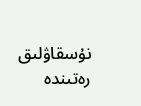نۇسقاۋلىق رەتىندە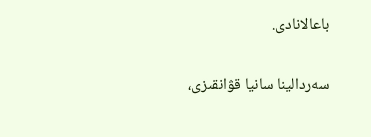باعالانادى.

سەردالينا سانيا قۋانقىزى،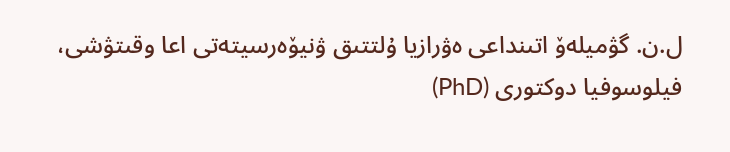ل.ن. گۋميلەۆ اتىنداعى ەۋرازيا ۇلتتىق ۋنيۆەرسيتەتى اعا وقىتۋشى، فيلوسوفيا دوكتورى (PhD)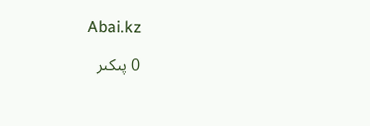Abai.kz

0 پىكىر